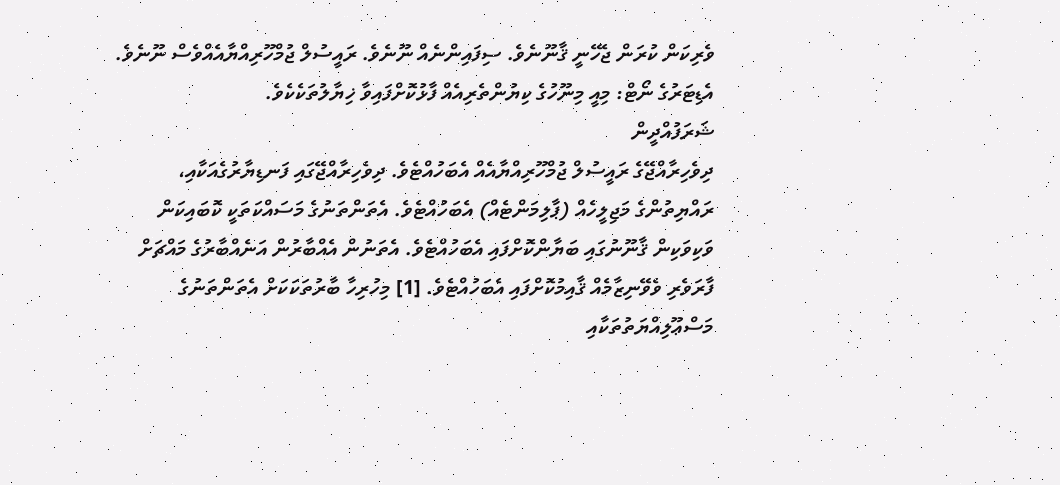ވެރިކަން ކުރަން ޖެހޭނީ ޤާނޫނެވެ. ސިފައިންނެއް ނޫނެވެ. ރައީސުލް ޖުމްހޫރިއްޔާއެއްވެސް ނޫނެވެ.
އެޑިޓަރުގެ ނޯޓް: މިއީ މިނޫހުގެ ކިޔުންތެރިއެއް ފާޅުކޮށްފައިވާ ޚިޔާލުތަކެކެވެ.
ޝަރަފުއްދީން
ދިވެހިރާއްޖޭގެ ރައީސުލް ޖުމްހޫރިއްޔާއެއް އެބަހުއްޓެވެ. ދިވެހިރާއްޖޭގައި ފަނޑިޔާރުގެއަކާއި، ރައްޔިތުންގެ މަޖިލީހެއް (ޕާލިމަންޓެއް) އެބަހުއްޓެވެ. އެތަންތަނުގެ މަސައްކަތަކީ ކޮބައިކަން ވަކިވަކިން ޤާނޫނުގައި ބަޔާންކޮށްފައި އެބަހުއްޓެވެ. އެތަނުން އެއްބާރުން އަނެއްބާރުގެ މައްޗަށް ފާރަވެރި ވެވޭނިޒާމެއް ޤާއިމުކޮށްފައި އެބަހުއްޓެވެ. [1] މިހުރިހާ ބާރުތަކަކަށް އެތަންތަނުގެ މަސްޢޫލިއްޔަތުތަކާއި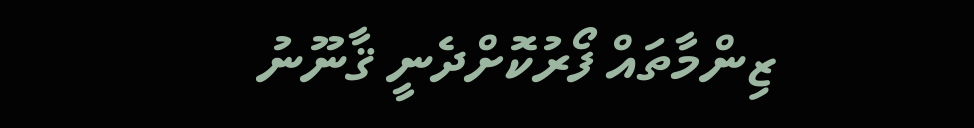ޒިންމާތައް ފޯރުކޮށްދެނީ ޤާނޫނު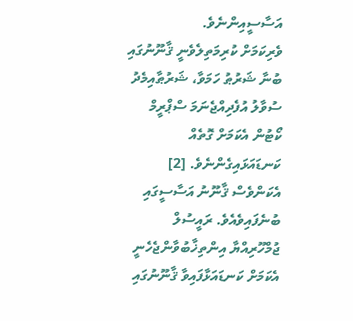އަސާސީއިންނެވެ.
ވެރިކަމަށް ކުރިމަތިލެވެނީ ޤާނޫނުގައި ބުނާ ޝަރުޠު ހަމަވާ، ޝަރުޠާއިމެދު ސުވާލު އުފެދިއްޖެނަމަ ސްޕްރީމް ކޯޓުން އެކަމަށް ގޮތެއް ކަނޑައަޅައިގެންނެވެ. [2] އެކަންވެސް ޤާނޫނު އަސާސީގައި ބުނެފައިވެއެވެ. ރައީސުލް ޖުމްހޫރިއްޔާ އިންތިޚާބުވާންޖެހެނީ އެކަމަށް ކަނޑައަޅާފައިވާ ޤާނޫނުގައި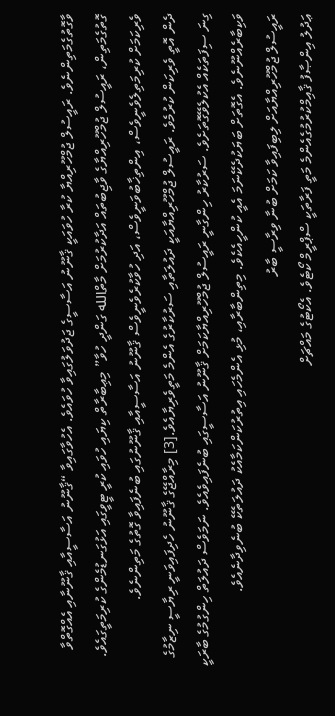ވާގޮތުގެމަތިންނެވެ. ރައީސުލް ޖުމްހޫރިއްޔާ ކުރާ ހުވައަކީ ޤާނޫނު އަސާސީގެ ޖަދުވަލުގައިވާ ހުވައެވެ. އެހުވާގައިވާ “ޤާނޫނު އަސާސީއާއި ޤާނޫނާއި އެއްގޮތްވާ ގޮތުގެމަތިން، ރައީސުލް ޖުމްހޫރިއްޔާގެ ވާޖިބުތައް އަދާކުރުމަށް މާތްالله ގަންދީ ހުވާ” މިޢިބާރާތް ކިޔައި ހުވައި ކުރީ ޓީވީގައި އަޅުގަނޑުމެންގެ ކުރިމަތީގައެވެ. ވެރިކަމަށް ކުރިމަތިލެވެނީވެސް، އިންތިޚާބުވަނީވެސް، އަދި ހުވާކުރެވެނީވެސް ޤާނޫނު އަސާސީއާއި ޤާނޫނުގައި ބުނެފައިވާ ގޮތުގެ މަތިންނެވެ.
ދެން އޮތީ ވެރިކަން ކުރުމެވެ. ރައީސުލް ޖުމްހޫރިއްޔާއަކީ ދައުލަތާއި ސަރުކާރުގެ އެންމެ މަތީވެރިޔާއެވެ.[3] މިރާއްޖޭގެ ޤާނޫނު ހެދިފައިވަނީ ރިޔާސީ ނިޒާމުގެ ގިނަ ސިފަތަކެއް އެކުލެވޭގޮތަށެވެ. ސަރުކާރު ހިންގާނީ ރައީސުލް ޖުމްހޫރިއްޔާކަމަށް ޤާނޫނު އަސާސީގައި ބުނެފައިވެއެވެ. ނަމަވެސް ދައުލަތް ހިންގުމުގެ ބާރަކީ ވަކިބާރެއްނޫނެވެ. އެގޮތަށް ބަޔަކުދެކޭނަމަ އެއީ ކުންހީއެކެވެ. މިތިންބާރާއި، މުޅި އެންމެހައި އިތުރުކަންކަމާއެކު ދައުލަތެކޭ ބުނެވިދާނެއެވެ.
ރައީސުލް ޖުމްހޫރިއްޔާއަށް ލިބިފައިވާ ކަމަށް ބުނާ ވިރާސީ ބާރު
ޢަދުލު އިންޞާފު ޤާއިމްކުރުމުގެއެންމެ މަތީ ފަރާތަކީ ސްޕްރީމް ކޯޓެވެ. އެކޯޓުގެ މައްޗަށް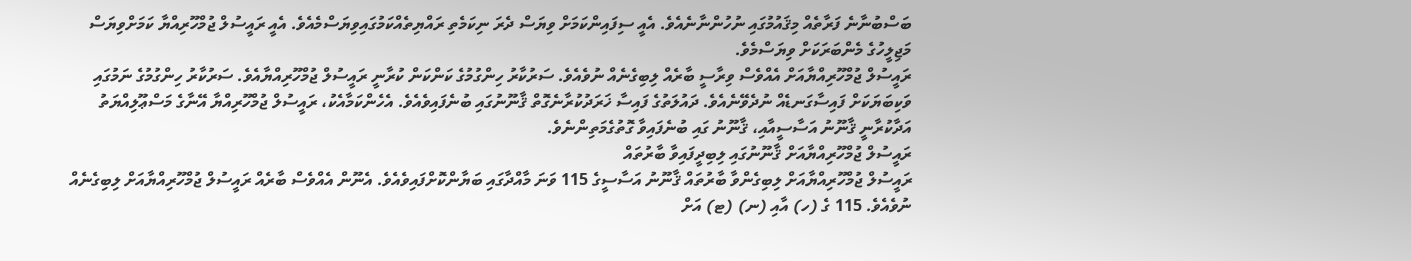ބަސްބުނާނެ ފަރާތެއް މިޤައުމުގައި ނުހުންނާނެއެވެ. އެއީ ސިފައިންކަމަށް ވިޔަސް ދެރަ ނިކަމެތި ރައްޔިތެއްކަމުގައިވިޔަސްމެއެވެ. އެއީ ރައީސުލް ޖުމްހޫރިއްޔާ ކަމަށްވިޔަސް މަޖިލީހުގެ މެންބަރަކަށް ވިޔަސްމެވެ.
ރައީސުލް ޖުމްހޫރިއްޔާއަށް އެއްވެސް ވިރާސީ ބާރެއް ލިބިގެނެއް ނުވެއެވެ. ސަރުކާރު ހިންގުމުގެ ކަންކަން ކުރާނީ ރައީސުލް ޖުމްހޫރިއްޔާއެވެ. ސަރުކާރު ހިންގުމުގެ ނަމުގައި ވަކިބަޔަކަށް ފައިސާގަނޑެއް ނުދެވޭނެއެވެ. ދައުލަތުގެ ފައިސާ ޚަރަދުކުރާނެގޮތް ޤާނޫނުގައި ބުނެފައިވެއެވެ. އެހެންކަމާއެކު، ރައީސުލް ޖުމްހޫރިއްޔާ އޭނާގެ މަސްޢޫލިއްޔަތު އަދާކުރާނީ ޤާނޫނު އަސާސީއާއި، ޤާނޫނު ގައި ބުނެފައިވާ ގޮތުގެމަތިންނެވެ.
ރައީސުލް ޖުމްހޫރިއްޔާއަށް ޤާނޫނުގައި ލިބިދީފައިވާ ބާރުތައް
ރައީސުލް ޖުމްހޫރިއްޔާއަށް ލިބިގެންވާ ބާރުތައް ޤާނޫނު އަސާސީގެ 115 ވަނަ މާއްދާގައި ބަޔާންކޮށްފައިވެއެވެ. އެނޫން އެއްވެސް ބާރެއް ރައީސުލް ޖުމްހޫރިއްޔާއަށް ލިބިގެނެއް ނުވެއެވެ. 115 ގެ (ހ) އާއި (ނ) (ޓ) އަށް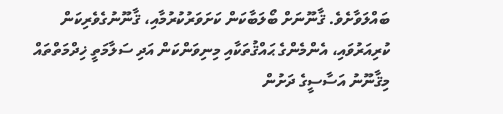ބައްލަވާށެވެ. ޤާނޫނަށް ބޯލަބާކަން ކަށަވަރުކުރުމާއި، ޤާނޫނުގެވެރިކަން ކުރިއަރުވައި، އެންމެންގެ ޙައްޤުތަކާއި މިނިވަންކަން އަދި ސަލާމަތީ ޚިދްމަތްތައް މިޤާނޫނު އަސާސީގެ ދަށުން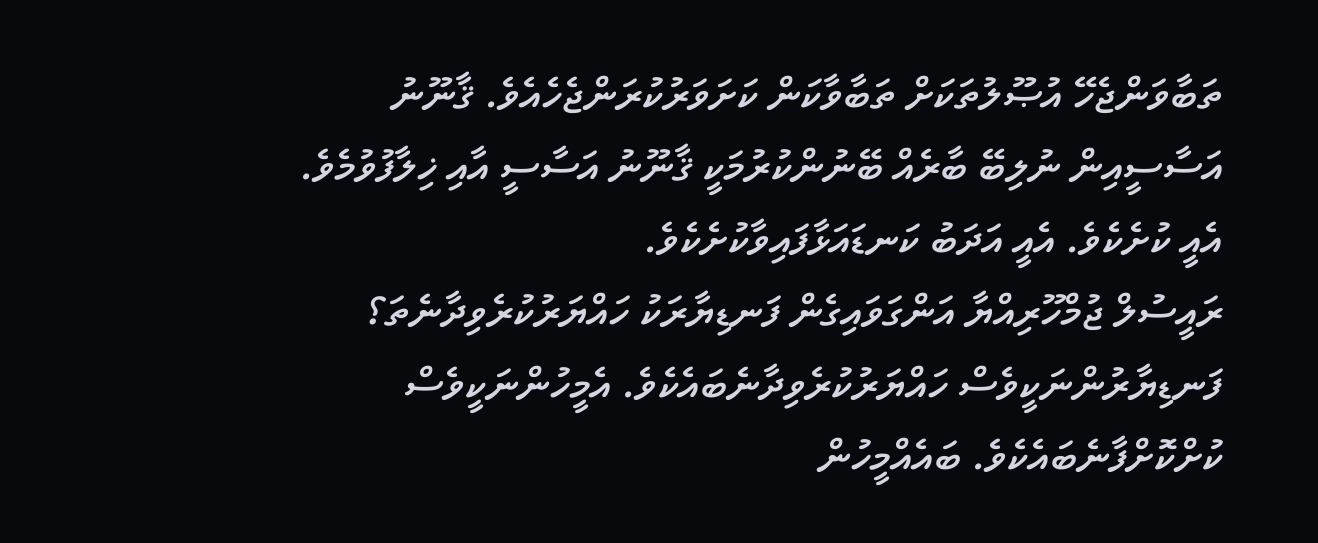ތަބާވަންޖެހޭ އުޞޫލުތަކަށް ތަބާވާކަން ކަށަވަރުކުރަންޖެހެއެވެ. ޤާނޫނު އަސާސީއިން ނުލިބޭ ބާރެއް ބޭނުންކުރުމަކީ ޤާނޫނު އަސާސީ އާއި ޚިލާފުވުމެވެ. އެއީ ކުށެކެވެ. އެއީ އަދަބު ކަނޑައަޅާފައިވާކުށެކެވެ.
ރައީސުލް ޖުމްހޫރިއްޔާ އަންގަވައިގެން ފަނޑިޔާރަކު ހައްޔަރުކުރެވިދާނެތަ؟
ފަނޑިޔާރުންނަކީވެސް ހައްޔަރުކުރެވިދާނެބައެކެވެ. އެމީހުންނަކީވެސް ކުށްކޮށްފާނެބައެކެވެ. ބައެއްމީހުން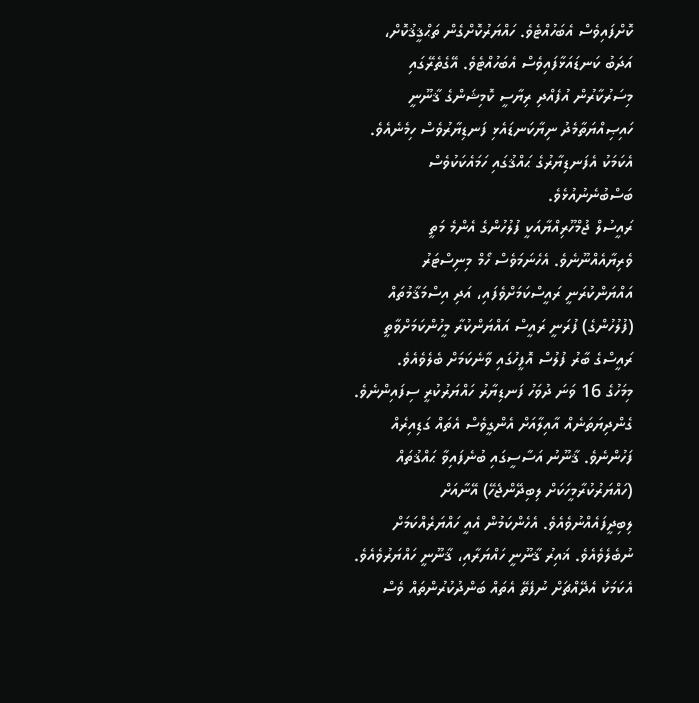ކޮށްފައިވެސް އެބަހުއްޓެވެ. ހައްޔަރުކޮށްގެން ތަޙްޤީޤުކޮށް، އަދަބު ކަނޑައަޅާފައިވެސް އެބަހުއްޓެވެ. އޭގެތެރޭގައި މިސަރުކާރުން އުފެއްދި ރިޔާސީ ކޮމިޝަންގެ ޤާނޫނީ ހައިޞިއްޔަތާމެދު ނިޔާކަނޑައެޅި ފަނޑިޔާރުވެސް ހިމެނެއެވެ. އެކަމަކު އެފަނޑިޔާރުގެ ޙައްޤުގައި ހަމައެކަކުވެސް ބަސްބުނެނުއުޅެވެ.
ރައީސުލް ޖުމްހޫރިއްޔާއަކީ ފުލުހުންގެ އެންމެ މަތީ ވެރިޔާއެއްނޫނެވެ. އެހެނަމަވެސް ހޯމް މިނިސްޓަރު އައްޔަންކުރަނީ ރައީސްކަމަށްވެފައި، އަދި އިސްމަޤާމުތައް (ފުލުހުންގެ) ފުރަނީ ރައީސް އައްޔަންކުރާ މީހުންކަމަށްވާތީ ރައީސްގެ ބާރު ފުލުސް އޮފީހުގައި ވާނެކަމަށް ބެލެވެއެވެ.
މިމަހުގެ 16 ވަނަ ދުވަހު ފަނޑިޔާރު ހައްޔަރުކުރީ ސިފައިންނެވެ. ގެންދިޔަތަނެއް އާއިލާއަށް އެންގީވެސް އެތައް ގަޑިއިރެއް ފަހުންނެވެ. ޤާނޫނު އަސާސީގައި ބުނެފައިވާ ޙައްޤުތައް (ހައްޔަރުކުރާމީހަކަށް ލިބިދޭންޖެހޭ) އޭނާއަށް ލިބިދީފައެއްނުވެއެވެ. އެހެންކަމުން އެއީ ހައްޔަރެއްކަމަށް ނުބެލެވެއެވެ. ޣައިރު ޤާނޫނީ ހައްޔަރާއި، ޤާނޫނީ ހައްޔަރުވެއެވެ. އެކަމަކު އެދޭއްޗަށް ނުފެތޭ އެތައް ބަންދުކުރުންތައް ވެސް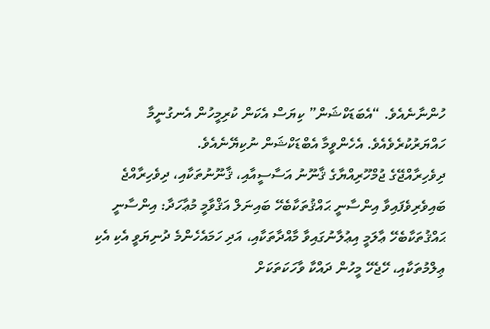ހުންނާނެއެވެ. “އެބަޑަކްޝަން” ކިޔަސް އެކަން ކުރިމީހުން އެނގުނީމާ ހައްޔަރުކުރެވެއެވެ. އެހެންވީމާ އެބްޑަކްޝަން ނުކިޔޭނެއެވެ.
ދިވެހިރާއްޖޭގެ ޖުމްހޫރިއްޔާގެ ޤާނޫނު އަސާސީއާއި، ޤާނޫނުތަކާއި، ދިވެހިރާއްޖެ ބައިވެރިވެފައިވާ އިންސާނީ ޙައްޤުތަކާބެހޭ ބައިނަލް އަޤްވާމީ މުޢާހަދާ: އިންސާނީ ޙައްޤުތަކާބެހޭ ޢާލަމީ އިޢުލާނުގައިވާ މާއްދާތަކާއި، އަދި ހަމައެހެންމެ ދުނިޔަވީ އެކި އެކި ޢިލްމުތަކާއި، ހޭޖެހޭ މީހުން ދައްކާ ވާހަކަތަކަށް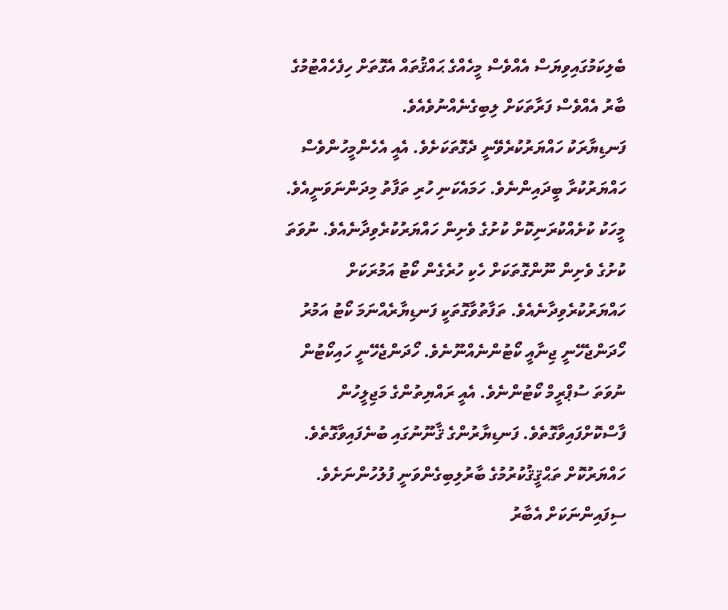ބެލިކަމުގައިވިޔަސް އެއްވެސް މީހެއްގެ ޙައްޤުތައް އެގޮތަށް ހިފެހެއްޓުމުގެ ބާރު އެއްވެސް ފަރާތަކަށް ލިބިގެނެއްނުވެއެވެ.
ފަނޑިޔާރަކު ހައްޔަރުކުރެވޭނީ ދެގޮތަކަށެވެ. އެއީ އެހެންމީހުންވެސް ހައްޔަރުކުރާ ބީދައިންނެވެ. ހަމައެކަނި ހުރި ތަފާތު މިދަންނަވަނީއެވެ. މީހަކު ކުށެއްކުރަނިކޮށް ކުށުގެ ވެށިން ހައްޔަރުކުރެވިދާނެއެވެ. ނުވަތަ ކުށުގެ ވެށިން ނޫންގޮތަކަށް ހެކި ހުރެގެން ކޯޓު އަމުރަކަށް ހައްޔަރުކުރެވިދާނެއެވެ. ތަފާތުވާގޮތަކީ ފަނޑިޔާރެއްނަމަ ކޯޓު އަމުރު ހޯދަންޖެހޭނީ ޖިނާއީ ކޯޓުންނެއްނޫނެވެ. ހޯދަންޖެހޭނީ ހައިކޯޓުން ނުވަތަ ސުޕްރީމް ކޯޓުންނެވެ. އެއީ ރައްޔިތުންގެ މަޖިލީހުން ފާސްކޮށްފައިވާގޮތެވެ. ފަނޑިޔާރުންގެ ޤާނޫނުގައި ބުނެފައިވާގޮތެވެ. ހައްޔަރުކޮށް ތަޙްޤީޤުކުރުމުގެ ބާރުލިބިގެންވަނީ ފުލުހުންނަށެވެ. ސިފައިންނަކަށް އެބާރު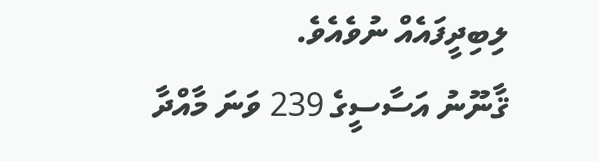ލިބިދީފައެއް ނުވެއެވެ.
ޤާނޫނު އަސާސީގެ 239 ވަނަ މާއްދާ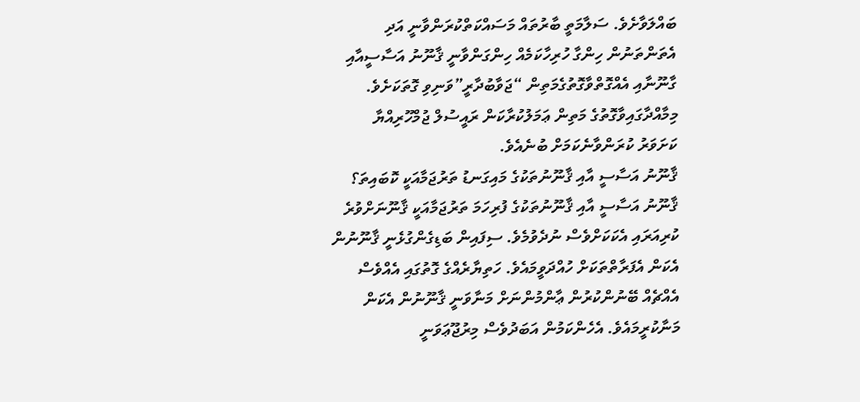ބައްލަވާށެވެ. ސަލާމަތީ ބާރުތައް މަސައްކަތްކުރަންވާނީ އަދި އެތަންތަނުން ހިންގާ ހުރިހާކަމެއް ހިންގަންވާނީ ޤާނޫނު އަސާސީއާއި ގާނޫނާއި އެއްގޮތްވާގޮތުގެމަތިން “ޖަވާބުދާރީ”ވަނިވި ގޮތަކަށެވެ. މިމާއްދާގައިވާގޮތުގެ މަތިން ޢަމަލުކުރާކަން ރައީސުލް ޖުމްހޫރިއްޔާ ކަށަވަރު ކުރަންވާނެކަމަށް ބުނެއެވެ.
ޤާނޫނު އަސާސީ އާއި ޤާނޫނުތަކުގެ މައިގަނޑު ތަރުޖަމާއަކީ ކޮބައިތަ؟
ޤާނޫނު އަސާސީ އާއި ޤާނޫނުތަކުގެ ފުރިހަމަ ތަރުޖަމާއަކީ ޤާނޫނަށްވުރެ ކުރިއަރައި އެކަކަށްވެސް ނުދެވުމެވެ. ސިފައިން ބަޑިގެންގުޅެނީ ޤާނޫނުން އެކަން އެފަރާތްތަކަށް ހުއްދަވީމައެވެ. ހަތިޔާރެއްގެ ގޮތުގައި އެއްވެސް އެއްޗެއް ބޭނުންކުރުން ޢާންމުންނަށް މަނާވަނީ ޤާނޫނުން އެކަން މަނާކުރީމައެވެ. އެހެންކަމުން އަބަދުވެސް މިރުޖޫޢަވަނީ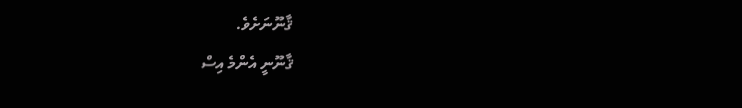ޤާނޫނަށެވެ.
ޤާނޫނީ އެންމެ އިސް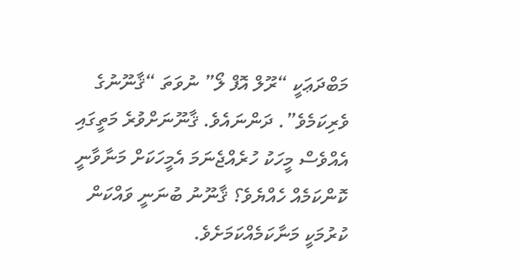މަބްދަޢަކީ “ރޫލް އޮފް ލޯ” ނުވަތަ “ޤާނޫނުގެ ވެރިކަމެވެ”. ދަންނައެވެ. ޤާނޫނަށްވުރެ މަތީގައި އެއްވެސް މީހަކު ހުރެއްޖެނަމަ އެމީހަކަށް މަނާވާނީ ކޮންކަމެއް ހެއްޔެވެ؟ ޤާނޫނު ބުނަނީ ވައްކަން ކުރުމަކީ މަނާކަމެއްކަމަށެވެ.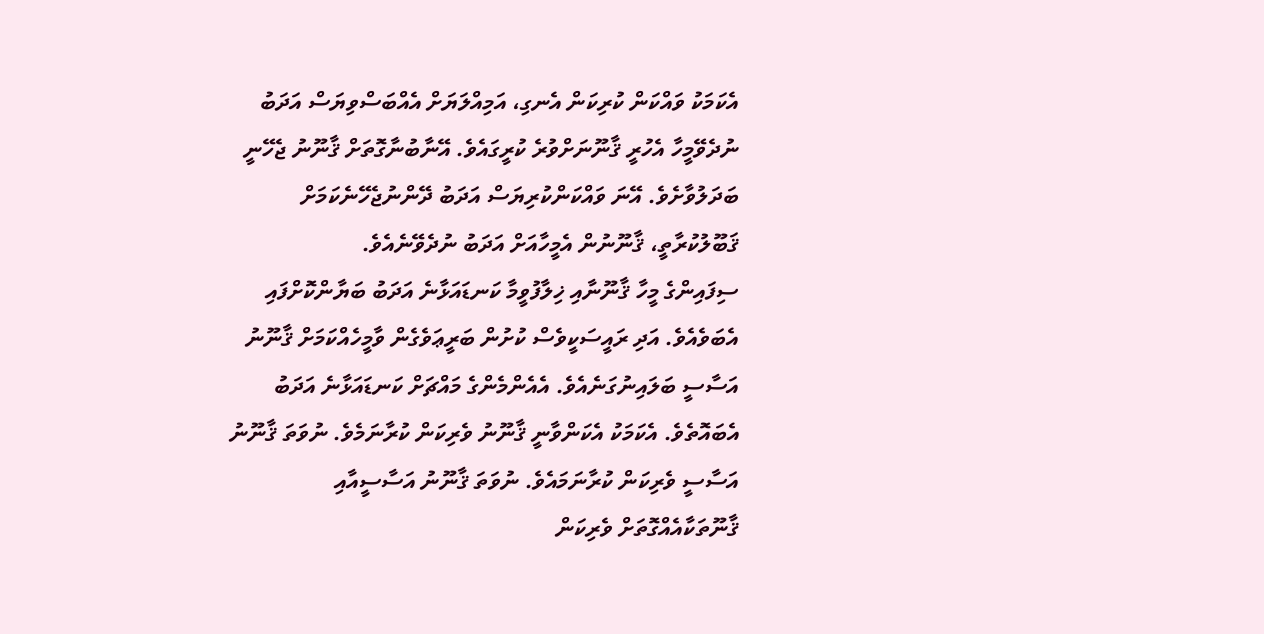އެކަމަކު ވައްކަން ކުރިކަން އެނގި، އަމިއްލަޔަށް އެއްބަސްވިޔަސް އަދަބު ނުދެވޭމީހާ އެހުރީ ޤާނޫނަށްވުރެ ކުރީގައެވެ. އޭނާބުނާގޮތަށް ޤާނޫނު ޖެހޭނީ ބަދަލުވާށެވެ. އޭނަ ވައްކަންކުރިޔަސް އަދަބު ދޭންނުޖެހޭނެކަމަށް ޤަބޫލުކުރާތީ، ޤާނޫނުން އެމީހާއަށް އަދަބު ނުދެވޭނެއެވެ.
ސިފައިންގެ މީހާ ޤާނޫނާއި ޚިލާފުވީމާ ކަނޑައަޅާނެ އަދަބު ބަޔާންކޮށްފައި އެބަވެއެވެ. އަދި ރައީސަކީވެސް ކުށުން ބަރީޢަވެގެން ވާމީހެއްކަމަށް ޤާނޫނު އަސާސީ ބަލައިނުގަނެއެވެ. އެއެންމެންގެ މައްޗަށް ކަނޑައަޅާނެ އަދަބު އެބައޮތެވެ. އެކަމަކު އެކަންވާނީ ޤާނޫނު ވެރިކަން ކުރާނަމެވެ. ނުވަތަ ޤާނޫނު އަސާސީ ވެރިކަން ކުރާނަމައެވެ. ނުވަތަ ޤާނޫނު އަސާސީއާއި ޤާނޫތަކާއެއްގޮތަށް ވެރިކަން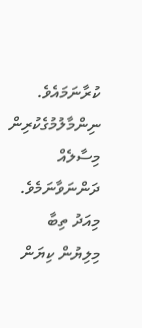ކުރާނަމައެވެ.
ނިންމާލުމުގެކުރިން މިސާލެއް ދަންނަވާނަމެވެ. މިއަދު ތިބާ މިލިޔުން ކިޔަން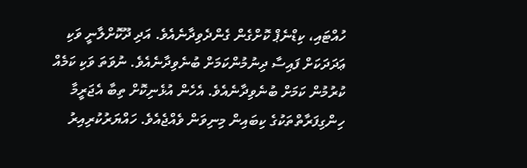ހުއްޓައި، ކިޑްނެޕް ކޮށްގެން ގެންދެވިދާނެއެވެ. އަދި ދޫކޮށްލާނީ ވަކި ޢަދަދަކަށް ފައިސާ ދިނުމުންކަމަށް ބުނެވިދާނެއެވެ. ނުވަތަ ވަކި ކަމެއް ކުރުމުން ކަމަށް ބުނެވިދާނެއެވެ. އެހެން އުޅެނިކޮށް ތިބާ އެޖަރީމާ ހިންގިފަރާތްތަކުގެ ކިބައިން މިނިވަން ވެއްޖެއެވެ. ހައްޔަރުކުރިއިރު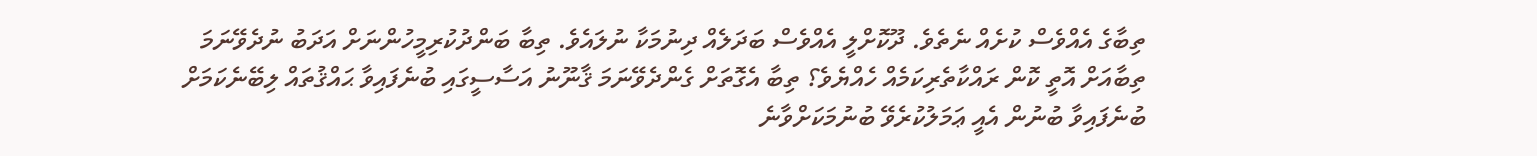ތިބާގެ އެއްވެސް ކުށެއް ނެތެވެ. ދޫކޮށްލީ އެއްވެސް ބަދަލެއް ދިނުމަކާ ނުލައެވެ. ތިބާ ބަންދުކުރިމީހުންނަށް އަދަބު ނުދެވޭނަމަ ތިބާއަށް އޮތީ ކޮން ރައްކާތެރިކަމެއް ހެއްޔެވެ؟ ތިބާ އެގޮތަށް ގެންދެވޭނަމަ ޤާނޫނު އަސާސީގައި ބުނެފައިވާ ޙައްޤުތައް ލިބޭނެކަމަށް ބުނެފައިވާ ބުނުން އެއީ ޢަމަލުކުރެވޭ ބުނުމަކަށްވާނެ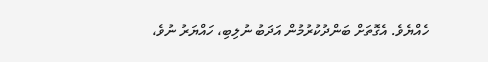ހެއްޔެވެ. އެގޮތަށް ބަންދުކުރުމުން އަދަބު ނުލިބި، ހައްޔަރު ނުވެ،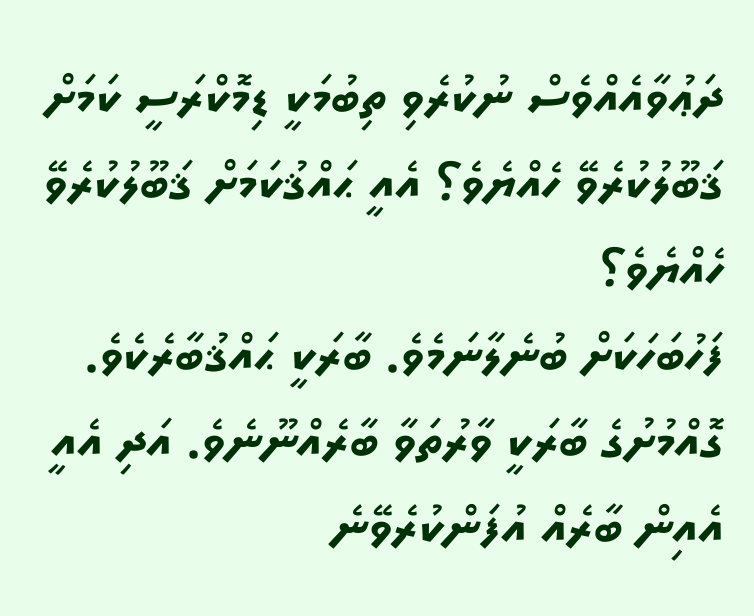ދަޢުވާއެއްވެސް ނުކުރެވި ތިބުމަކީ ޑިމޮކްރަސީ ކަމަށް ޤަބޫލުކުރެވޭ ހެއްޔެވެ؟ އެއީ ޙައްޤުކަމަށް ޤަބޫލުކުރެވޭ ހެއްޔެވެ؟
ފަހުބަހަކަށް ބުނެލާނަމެވެ. ބާރަކީ ޙައްޤުބާރެކެވެ. ގޮއްމުށުގެ ބާރަކީ ވާރުތަވާ ބާރެއްނޫނެވެ. އަދި އެއީ އެއިން ބާރެއް އުފަންކުރެވޭނެ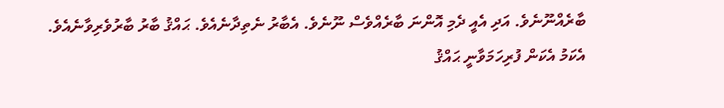ބާރެއްނޫނެވެ. އަދި އެއީ ދެމި އޮންނަ ބާރެއްވެސް ނޫނެވެ. އެބާރު ނެތިދާނެއެވެ. ޙައްޤު ބާރު ބާރުވެރިވާނެއެވެ. އެކަމު އެކަން ފުރިހަމަވާނީ ޙައްޤު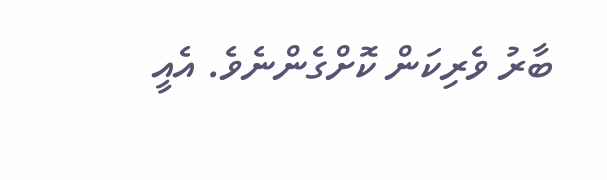ބާރު ވެރިކަން ކޮށްގެންނެވެ. އެއީ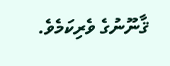ޤާނޫނުގެ ވެރިކަމެވެ.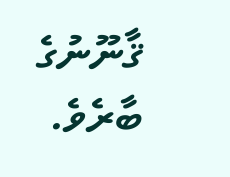ޤާނޫނުގެ ބާރެވެ.